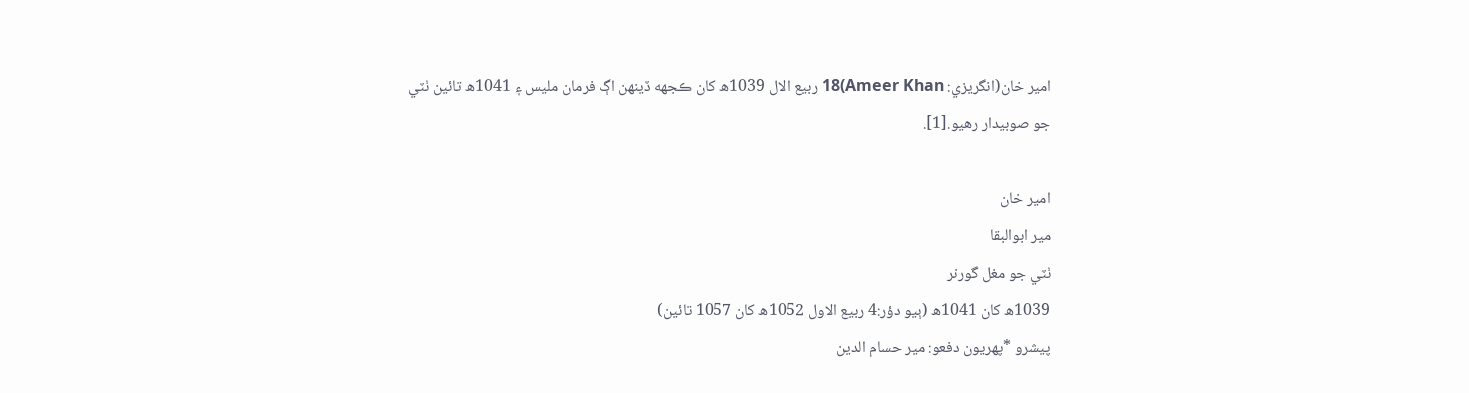امير خان(انگريزي: Ameer Khan)18 ربيع الال 1039ھ کان ڪجهه ڏينهن اڳ فرمان مليس ۽ 1041ھ تائين ٺٽي جو صوبيدار رهيو.[1].

امير خان
مير ابوالبقا
ٺٽي جو مغل گورنر
1039ھ کان 1041ھ (ٻيو دؤر:4 ربيع الاول 1052ھ کان 1057 تائين)
پيشرو *پھريون دفعو: مير حسام الدين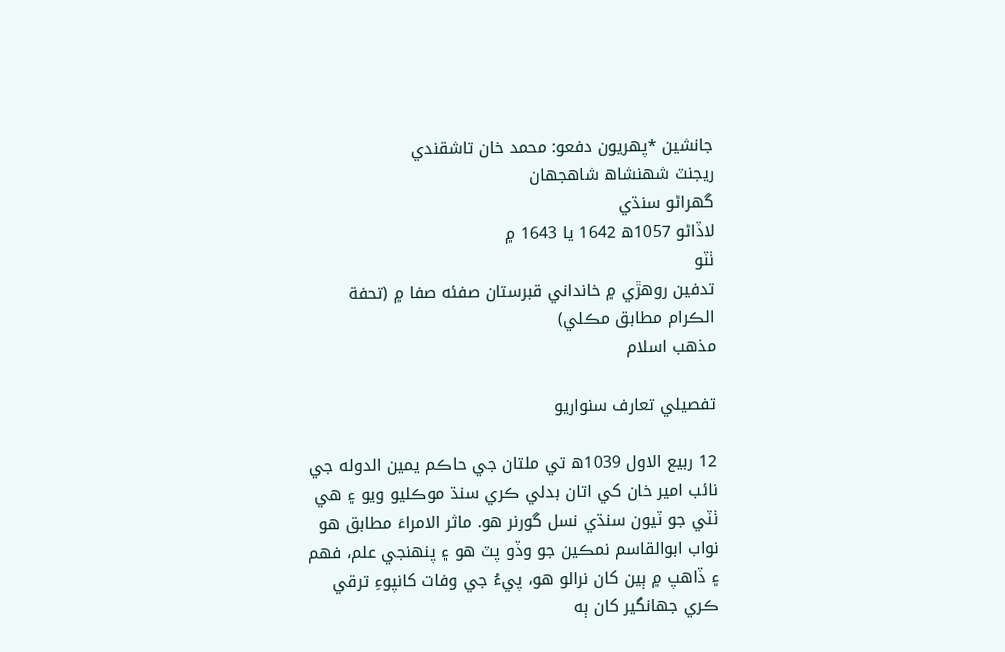جانشين *پھريون دفعو: محمد خان تاشقندي
ريجنٽ شھنشاھ شاھجھان
گهراڻو سنڌي
لاڏاڻو 1057ھ 1642 يا 1643 ۾
ٺٽو
تدفين روھڙي ۾ خانداني قبرستان صفئه صفا ۾ (تحفة الڪرام مطابق مڪلي)
مذھب اسلام

تفصيلي تعارف سنواريو

12 ربيع الاول 1039ھ تي ملتان جي حاڪم يمين الدوله جي نائب امير خان کي اتان بدلي ڪري سنڌ موڪليو ويو ۽ هي ٺٽي جو ٽيون سنڌي نسل گورنر هو. ماثر الامراءَ مطابق هو نواب ابوالقاسم نمڪين جو وڏو پٽ هو ۽ پنهنجي علم، فهم ۽ ڏاهپ ۾ ٻين کان نرالو هو، پيءُ جي وفات کانپوءِ ترقي ڪري جهانگير کان ٻه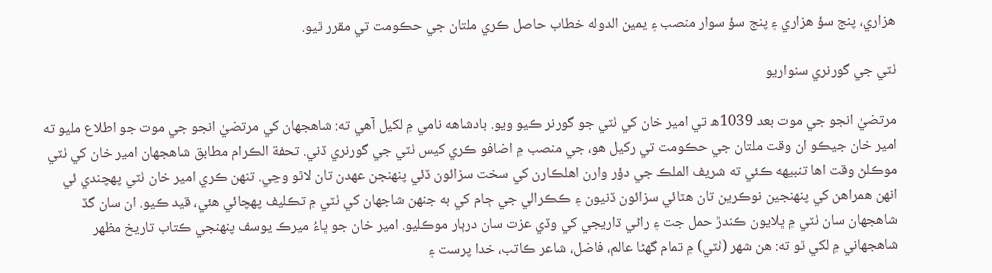هزاري، پنج سؤ هزاري ۽ پنج سؤ سوار منصب ۽ يمين الدوله خطاب حاصل ڪري ملتان جي حڪومت تي مقرر ٿيو.

ٺٽي جي گورنري سنواريو

مرتضيٰ انجو جي موت بعد 1039ھ تي امير خان کي ٺٽي جو گورنر ڪيو ويو. بادشاهه نامي ۾ لکيل آهي ته: شاهجهان کي مرتضيٰ انجو جي موت جو اطلاع مليو ته امير خان جيڪو ان وقت ملتان جي حڪومت تي رکيل هو، جي منصب ۾ اضافو ڪري کيس ٺٽي جي گورنري ڏني. تحفة الڪرام مطابق شاهجهان امير خان کي ٺٽي موڪلڻ وقت اها تنبيهه ڪئي ته شريف الملڪ جي دؤر وارن اهلڪارن کي سخت سزائون ڏئي پنهنجن عهدن تان لاٿو وڃي. تنهن ڪري امير خان ٺٽي پهچندي ئي انهن همراهن کي پنهنجين نوڪرين تان هٽائي سزائون ڏنيون ۽ ڪڪرالي جي ڄام کي به جنهن شاجهان کي ٺٽي ۾ تڪليف پهچائي هئي، قيد ڪيو. ان سان گڏ شاهجهان سان ٺٽي ۾ ڀلايون ڪندڙ حمل جت ۽ راڻي ڌاريجي کي وڏي عزت سان درٻار موڪليو. امير خان جو ڀاءُ ميرڪ يوسف پنهنجي ڪتاب تاريخ مظهر شاهجهاني ۾ لکي ٿو ته: هن شهر (ٺٽي) ۾ تمام گهڻا عالم، فاضل، شاعر ڪاتب، خدا پرست ۽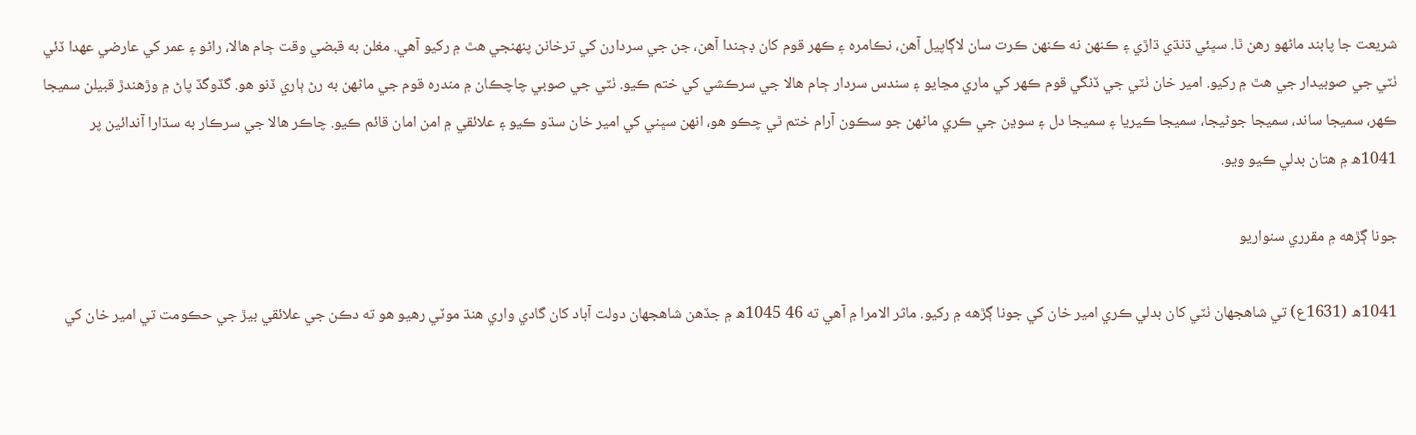شريعت جا پابند ماڻهو رهن ٿا. سڀئي ڌنڌي ڌاڙي ۽ ڪنهن نه ڪنهن ڪرت سان لاڳاپيل آهن، نڪامره ۽ ڪهر قوم کان ڊڄندا آهن، جن جي سردارن کي ترخانن پنهنجي هٿ ۾ رکيو آهي. مغلن به قبضي وقت ڄام هالا، راڻو ۽ عمر کي عارضي عهدا ڏئي ٺٽي جي صوبيدار جي هٿ ۾ رکيو. امير خان ٺٽي جي ڏنگي قوم ڪهر کي ماري مڃايو ۽ سندس سردار ڄام هالا جي سرڪشي کي ختم ڪيو. ٺٽي جي صوبي چاچڪان ۾ مندره قوم جي ماڻهن به رڻ ٻاري ڏنو هو. گڏوگڏ پاڻ ۾ وڙهندڙ قبيلن سميجا ڪهر، سميجا ساند، سميجا جوڻيجا، سميجا ڪيريا ۽ سميجا دل ۽ سوڍن جي ڪري ماڻهن جو سڪون آرام ختم ٿي چڪو هو، انهن سڀني کي امير خان سڌو ڪيو ۽ علائقي ۾ امن امان قائم ڪيو. چاڪر هالا جي سرڪار به سڌارا آندائين پر 1041ھ ۾ هتان بدلي ڪيو ويو.

جونا ڳڙهه ۾ مقرري سنواريو

1041ھ (1631ع) تي شاهجهان ٺٽي کان بدلي ڪري امير خان کي جونا ڳڙهه ۾ رکيو. ماثر الامرا ۾ آهي ته 46 1045ھ ۾ جڏهن شاهجهان دولت آباد کان گادي واري هنڌ موٽي رهيو هو ته دڪن جي علائقي بيڙ جي حڪومت تي امير خان کي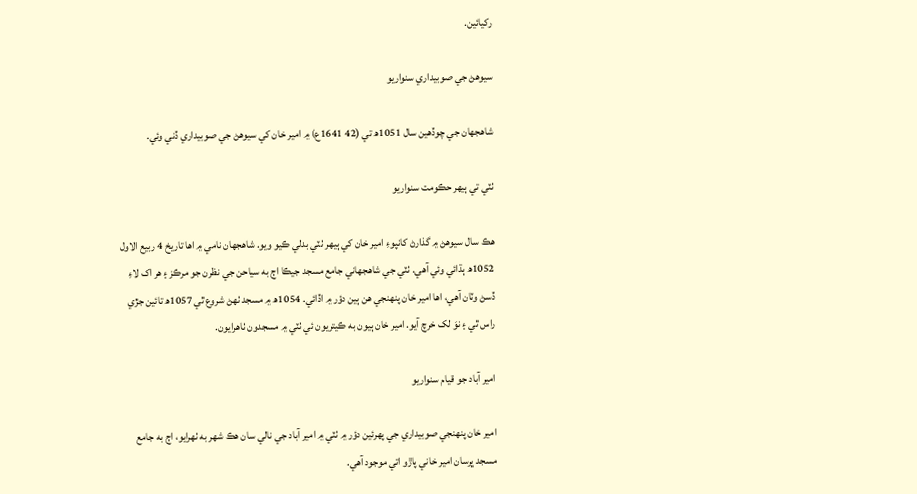رکيائين.

سيوهڻ جي صوبيداري سنواريو

شاهجهان جي چوڏهين سال 1051ھ تي (42 1641ع) ۾ امير خان کي سيوهڻ جي صوبيداري ڏني وئي.

ٺٽي تي ٻيهر حڪومت سنواريو

هڪ سال سيوهڻ ۾ گذارڻ کانپوءِ امير خان کي ٻيهر ٺٽي بدلي ڪيو ويو. شاهجهان نامي ۾ اها تاريخ 4 ربيع الاول 1052ھ ٻڌائي وئي آهي. ٺٽي جي شاهجهاني جامع مسجد جيڪا اڄ به سياحن جي نظرن جو مرڪز ۽ هر اک لاءِ ڏسڻ وٽان آهي، اها امير خان پنهنجي هن ٻين دؤر ۾ اڏائي. 1054ھ ۾ مسجد ٺهڻ شروع ٿي 1057ھ تائين جڙي راس ٿي ۽ نوَ لک خرچ آيو. امير خان ٻيون به ڪيتريون ئي ٺٽي ۾ مسجدون ٺاهرايون.

امير آباد جو قيام سنواريو

امير خان پنهنجي صوبيداري جي پهرئين دؤر ۾ ٺٽي ۾ امير آباد جي نالي سان هڪ شهر به ٺهرايو، اڄ به جامع مسجد ڀرسان امير خاني پاڙو اتي موجود آهي.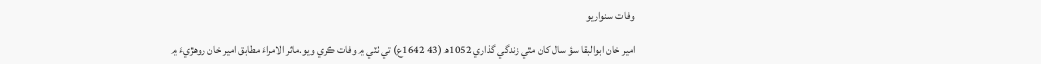وفات سنواريو

امير خان ابوالبقا سؤ سال کان مٿي زندگي گذاري 1052ھ (43 1642ع) تي ٺٽي ۾ وفات ڪري ويو.ماثر الامراءَ مطابق امير خان روهڙيءَ ۾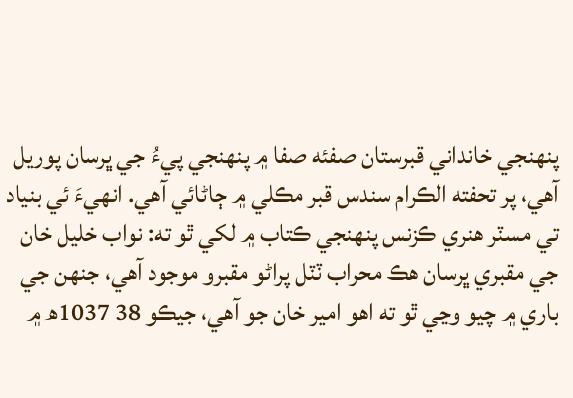پنهنجي خانداني قبرستان صفئه صفا ۾ پنهنجي پيءُ جي ڀرسان پوريل آهي، پر تحفته الڪرام سندس قبر مڪلي ۾ ڄاڻائي آهي. انهيءَ ئي بنياد تي مسٽر هنري ڪزنس پنهنجي ڪتاب ۾ لکي ٿو ته: نواب خليل خان جي مقبري ڀرسان هڪ محراب ٽٽل پراڻو مقبرو موجود آهي، جنهن جي باري ۾ چيو وڃي ٿو ته اهو امير خان جو آهي، جيڪو 38 1037ھ ۾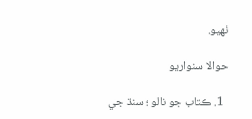ٺهيو.

حوالا سنواريو

  1. ڪتاب جو نالو ؛ سنڌ جي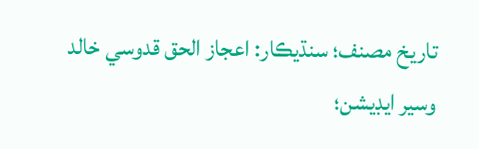تاريخ مصنف؛ سنڌيڪار: اعجاز الحق قدوسي خالد وسير ايڊيشن؛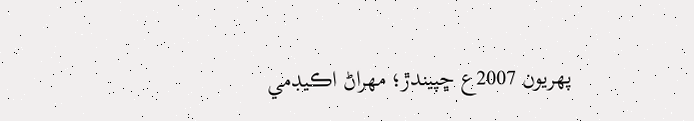پهريون 2007ع ڇپيندڙ؛ مهراڻ اڪيڊمي